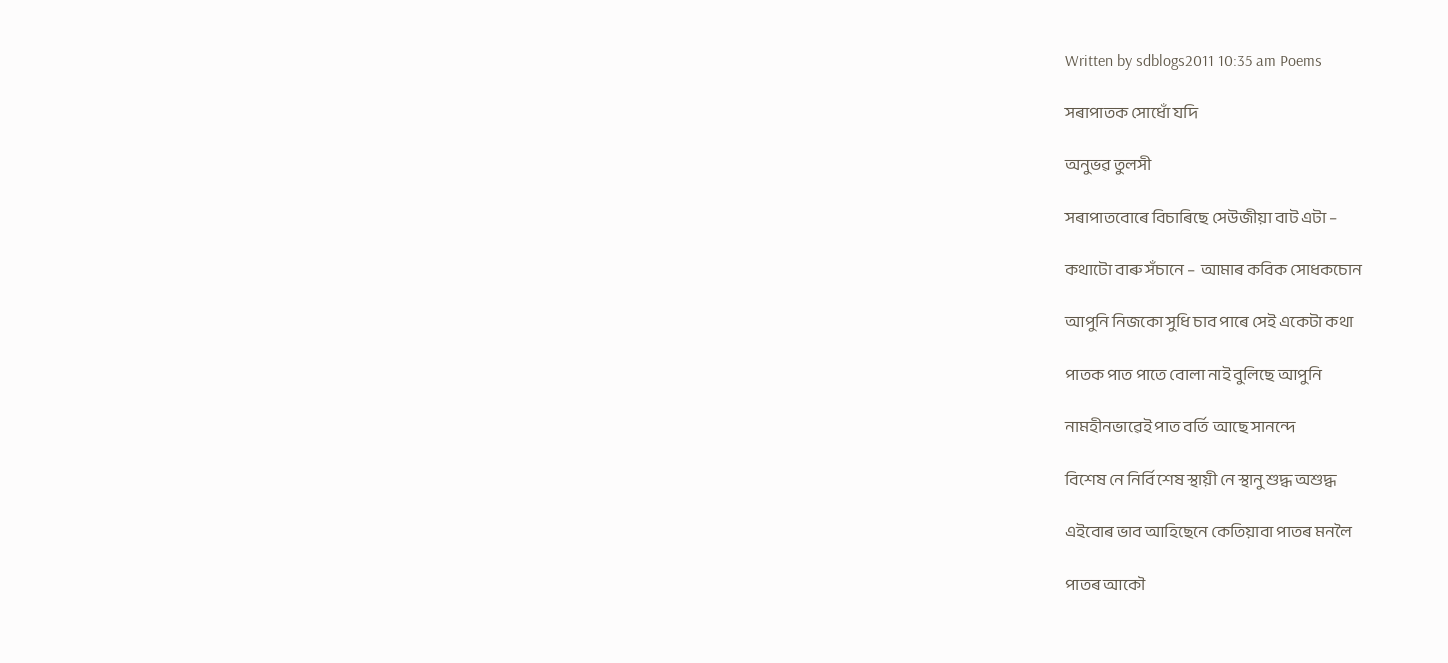Written by sdblogs2011 10:35 am Poems

সৰাপাতক সোধোঁ যদি

অনুভৱ তুলসী

সৰাপাতবোৰে বিচাৰিছে সেউজীয়া বাট এটা –

কথাটো বাৰু সঁচানে –  আমাৰ কবিক সোধকচোন

আপুনি নিজকো সুধি চাব পাৰে সেই একেটা কথা

পাতক পাত পাতে বোলা নাই বুলিছে আপুনি

নামহীনভাৱেই পাত বৰ্তি আছে সানন্দে

বিশেষ নে নিৰ্বিশেষ স্থায়ী নে স্থানু শুদ্ধ অশুদ্ধ

এইবোৰ ভাব আহিছেনে কেতিয়াবা পাতৰ মনলৈ

পাতৰ আকৌ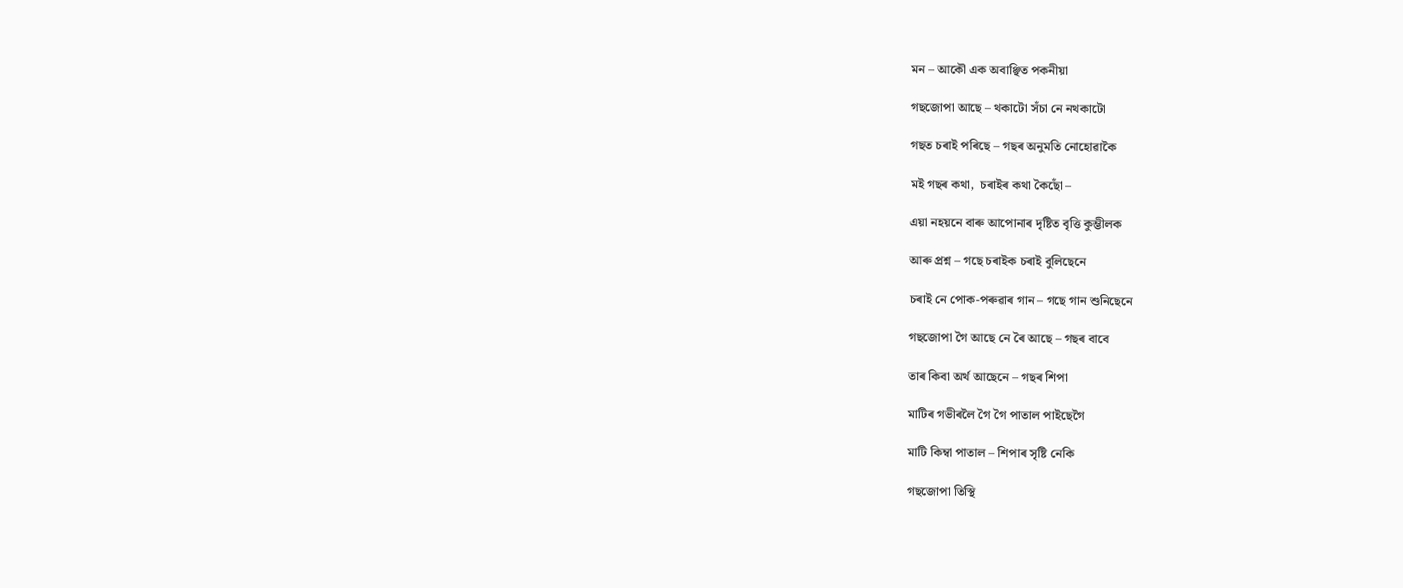মন – আকৌ এক অবাঞ্ছিত পকনীয়া

গছজোপা আছে – থকাটো সঁচা নে নথকাটো

গছত চৰাই পৰিছে – গছৰ অনুমতি নোহোৱাকৈ

মই গছৰ কথা,  চৰাইৰ কথা কৈছোঁ –

এয়া নহয়নে বাৰু আপোনাৰ দৃষ্টিত বৃত্তি কুম্ভীলক

আৰু প্ৰশ্ন – গছে চৰাইক চৰাই বুলিছেনে

চৰাই নে পোক-পৰুৱাৰ গান – গছে গান শুনিছেনে

গছজোপা গৈ আছে নে ৰৈ আছে – গছৰ বাবে

তাৰ কিবা অৰ্থ আছেনে – গছৰ শিপা

মাটিৰ গভীৰলৈ গৈ গৈ পাতাল পাইছেগৈ

মাটি কিম্বা পাতাল – শিপাৰ সৃষ্টি নেকি

গছজোপা তিস্থি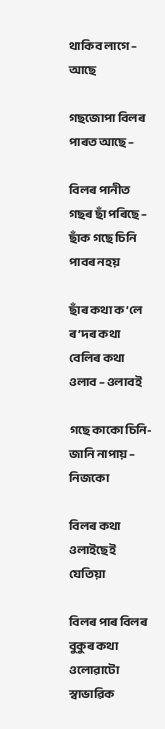থাকিব লাগে – আছে

গছজোপা বিলৰ পাৰত আছে –

বিলৰ পানীত গছৰ ছাঁ পৰিছে – ছাঁক গছে চিনি পাবৰ নহয়

ছাঁৰ কথা ক’লে ৰ’দৰ কথা বেলিৰ কথা ওলাব – ওলাবই

গছে কাকো চিনি-জানি নাপায় – নিজকো

বিলৰ কথা ওলাইছেই যেতিয়া

বিলৰ পাৰ বিলৰ বুকুৰ কথা ওলোৱাটো স্বাভাৱিক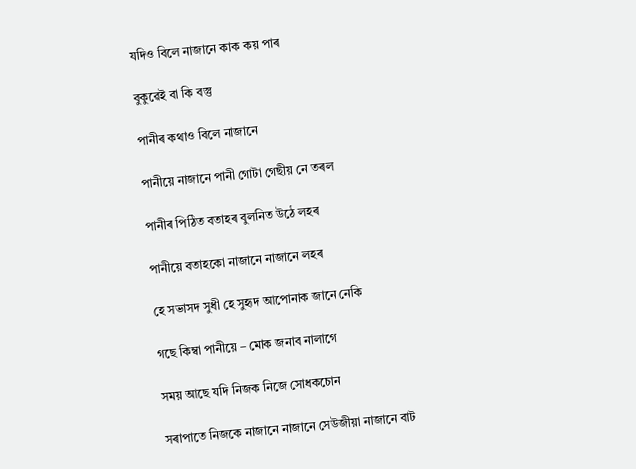যদিও বিলে নাজানে কাক কয় পাৰ

বুকুৱেই বা কি বস্তু

পানীৰ কথাও বিলে নাজানে

পানীয়ে নাজানে পানী গোটা গেছীয় নে তৰল

পানীৰ পিঠিত বতাহৰ বুলনিত উঠে লহৰ

পানীয়ে বতাহকো নাজানে নাজানে লহৰ

হে সভাসদ সুধী হে সুহৃদ আপোনাক জানে নেকি

গছে কিম্বা পানীয়ে – মোক জনাব নালাগে

সময় আছে যদি নিজক নিজে সোধকচোন

সৰাপাতে নিজকে নাজানে নাজানে সেউজীয়া নাজানে বাট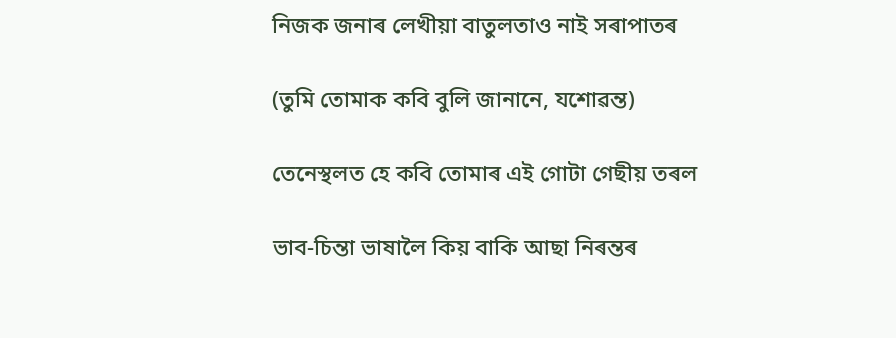নিজক জনাৰ লেখীয়া বাতুলতাও নাই সৰাপাতৰ

(তুমি তোমাক কবি বুলি জানানে, যশোৱন্ত)

তেনেস্থলত হে কবি তোমাৰ এই গোটা গেছীয় তৰল

ভাব-চিন্তা ভাষালৈ কিয় বাকি আছা নিৰন্তৰ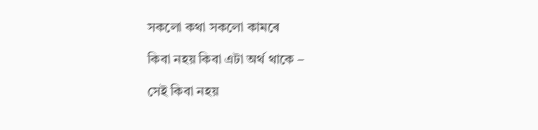সকলো কথা সকলো কামৰে

কিবা নহয় কিবা এটা অৰ্থ থাকে –

সেই কিবা নহয়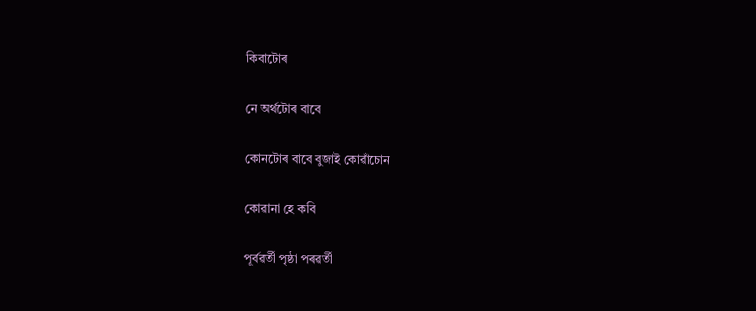কিবাটোৰ

নে অৰ্থটোৰ বাবে

কোনটোৰ বাবে বুজাই কোৱাঁচোন

কোৱানা হে কবি

পূৰ্বৱৰ্তী পৃষ্ঠা পৰৱৰ্তী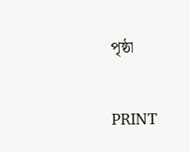পৃষ্ঠা

PRINT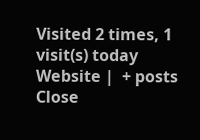Visited 2 times, 1 visit(s) today
Website |  + posts
Close